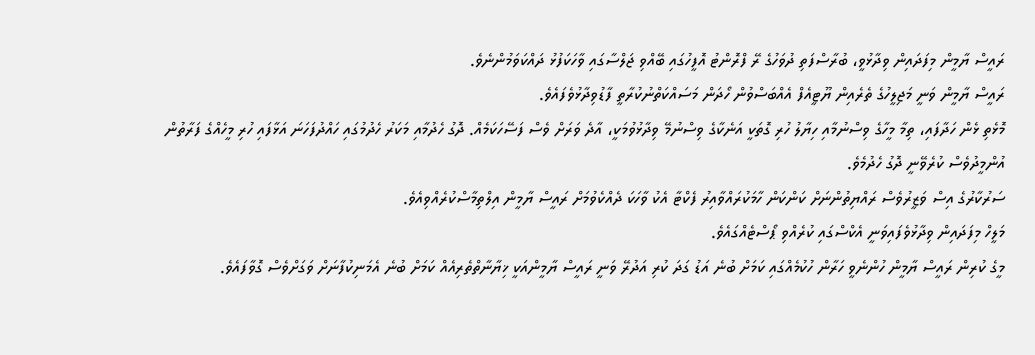ރައީސް ޔާމީން މިފަދައިން ވިދާޅުވީ، ބުރާސްފަތި ދުވަހުގެ ރޭ ފްރޮންޓު އޮފީހުގައި ބޭއްވި ޖަލްސާގައި ވާހަކަފުޅު ދައްކަވަމުންނެވެ.
ރައީސް ޔާމީން ވަނީ މަޖިލީހުގެ ތެރެއިން ޔޫޓީއެފް އެއްބަސްވުން ހޯދަން މަސައްކަތްނުކުރާތީ ފާޑުވިދާޅުވެފައެވެ.
މޮޅެތި ޅެން ހަދާފައި، ތިމާ މީހާގެ ވިސްނުމާއި ހިޔާލު ހުރި ގޮތަކީ އަނެކާގެ ވިސްނުމޭ ވިދާޅުވުމަކީ، އާދެ ވަރަށް ވެސް ފަސޭހަކަމެއް. ދޮގު ހެދުމާއި މަކަރު ހެދުމުގައި ހައްދުފަހަނަ އަޅާފައި ހުރި މީހެއްގެ ފަރާތުން އުންމީދުވެސް ކުރެވޭނީ ދޮގު ހެދުމެވެ.
ސަރުކާރުގެ އިސް ވަޒީރުވެސް ރައްޔިތުންނަށް ކަންކަން ހާމަކުރައްވާއިރު ފެކްޓާ އެކު ވާހަކަ ދެއްކެވުމަށް ރައީސް ޔާމީން އިލްތިމާސްކުރެއްވިއެވެ.
މަލީހް މިފަދައިން ވިދާޅުވެފައިވަނީ އެކްސްގައި ކުރެއްވި ޕޯސްޓެއްގައެވެ.
މީގެ ކުރިން ރައީސް ޔާމީން ހުންނެވީ ހަރާން ހުކުމެއްގައި ކަމަށް ބުނެ އަޑު ގަދަ ކުރި އަދުރޭ ވަނީ ރައީސް ޔާމީންއަކީ ޚިޔާނާތްތެރިއެއް ކަމަށް ބުނެ އެމަނިކުފާނަށް ވަގަށްވެސް ގޮވާފައެވެ.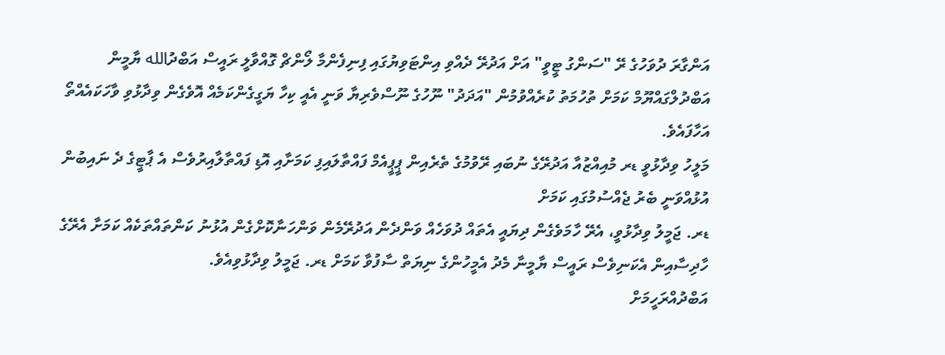އަންގާރަ ދުވަހުގެ ރޭ "ސަންގު ޓީވީ" އަށް އަދުރޭ ދެއްވި އިންޓަވިޔުގައި ފިނިފެންމާ ލޯންޗް ގޮއްވާލީ ރައީސް އަބްދުالله ޔާމީން އަބްދުލްގައްޔޫމް ކަމަށް ތުހުމަތު ކުރެއްވުމުން "އަދަދު" ނޫހުގެ ނޫސްވެރިޔާ ވަނީ އެއީ ކިހާ ޔަގީގެންކަމެއް އޮވެގެން ވިދާޅުވި ވާހަކައެއްތޯ އަހާފައެވެ.
މަލީހު ވިދާޅުވީ ޑރ މުއިއްޒުއާ އަދުރޭގެ ނުބައި ރޭވުމުގެ ތެރެއިން ޕީޕީއެމް ފައްތާލައިފި ކަމަށާއި އޮޑި ފައްތާލާއިރުވެސް އެ ޕާޓީގެ ދެ ނައިބުން އުޅުއްވަނީ ބެރު ޖެއްސުމުގައި ކަމަށް
ޑރ. ޖަމީލު ވިދާޅުވީ، އެރޭ ހާމަވެގެން ދިޔައީ އެތައް ދުވަހެއް ވަންދެން އަދުރޭމެން ވަންހަނާކޮށްގެން އުޅުނު ކަންތައްތަކެއް ކަމަށާ އެރޭގެ ހާދިސާއިން އެކަނިވެސް ރައީސް ޔާމީނާ މެދު އެމީހުންގެ ނިޔަތް ސާފުވާ ކަމަށް ޑރ. ޖަމީލު ވިދާޅުވިއެވެ.
އަބްދުއްރަހީމަށް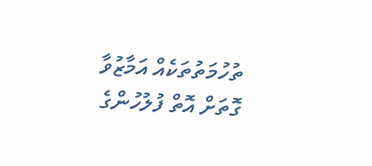ތުހުމަތުތަކެއް އަމާޒުވާ ގޮތަށް އޮތް ފުލުހުންގެ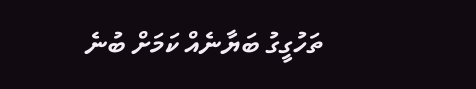ތަހުގީގު ބަޔާނެއް ކަމަށް ބުނެ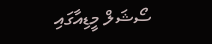ސޯޝަލް މީޑިއާގައި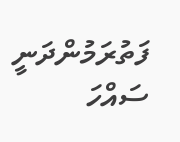ފަތުރަމުންދަނީ ސައްހަ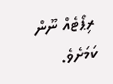ރިޕޯޓެއް ނޫން ކަމަށެވެ.